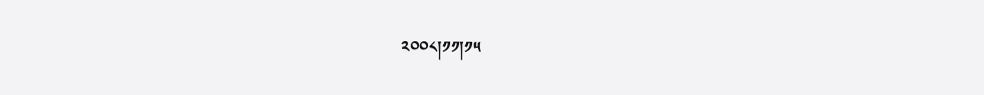༢༠༠༨།༡༡།༡༥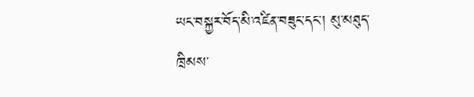ཡང་བསྐྱར་བོད་མི་འཛིན་བཟུང་དང་། མུ་མཐུད་ཁྲིམས་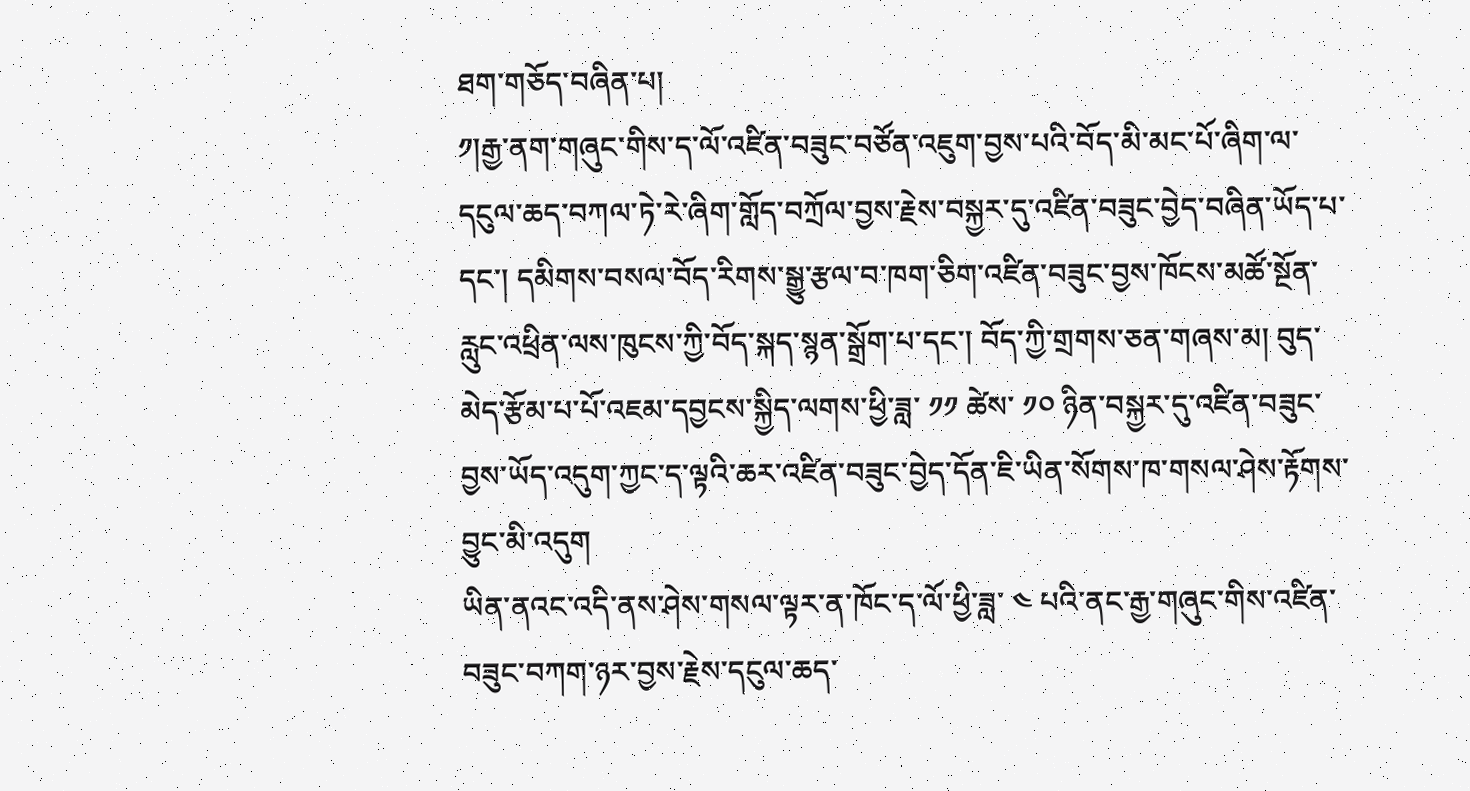ཐག་གཅོད་བཞིན་པ།
༡།རྒྱ་ནག་གཞུང་གིས་ད་ལོ་འཛིན་བཟུང་བཙོན་འཇུག་བྱས་པའི་བོད་མི་མང་པོ་ཞིག་ལ་དངུལ་ཆད་བཀལ་ཏེ་རེ་ཞིག་གློད་བཀྲོལ་བྱས་རྗེས་བསྐྱར་དུ་འཛིན་བཟུང་བྱེད་བཞིན་ཡོད་པ་དང་། དམིགས་བསལ་བོད་རིགས་སྒྱུ་རྩལ་བ་ཁག་ཅིག་འཛིན་བཟུང་བྱས་ཁོངས་མཚོ་སྔོན་རླུང་འཕྲིན་ལས་ཁུངས་ཀྱི་བོད་སྐད་སྙན་སྒྲོག་པ་དང་། བོད་ཀྱི་གྲགས་ཅན་གཞས་མ། བུད་མེད་རྩོམ་པ་པོ་འཇམ་དབྱངས་སྐྱིད་ལགས་ཕྱི་ཟླ་ ༡༡ ཚེས་ ༡༠ ཉིན་བསྐྱར་དུ་འཛིན་བཟུང་བྱས་ཡོད་འདུག་ཀྱང་ད་ལྟའི་ཆར་འཛིན་བཟུང་བྱེད་དོན་ཇི་ཡིན་སོགས་ཁ་གསལ་ཤེས་རྟོགས་བྱུང་མི་འདུག
ཡིན་ནའང་འདི་ནས་ཤེས་གསལ་ལྟར་ན་ཁོང་ད་ལོ་ཕྱི་ཟླ་ ༤ པའི་ནང་རྒྱ་གཞུང་གིས་འཛིན་བཟུང་བཀག་ཉར་བྱས་རྗེས་དངུལ་ཆད་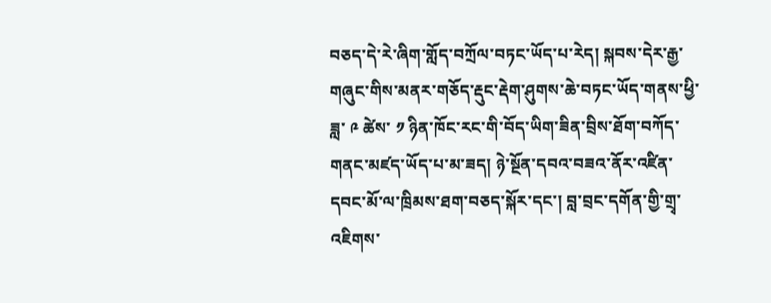བཅད་དེ་རེ་ཞིག་གློད་བཀྲོལ་བཏང་ཡོད་པ་རེད། སྐབས་དེར་རྒྱ་གཞུང་གིས་མནར་གཅོད་རྡུང་རྡེག་ཤུགས་ཆེ་བཏང་ཡོད་གནས་ཕྱི་ཟླ་ ༩ ཚེས་ ༡ ཉིན་ཁོང་རང་གི་བོད་ཡིག་ཟིན་བྲིས་ཐོག་བཀོད་གནང་མཛད་ཡོད་པ་མ་ཟད། ཉེ་སྔོན་དབའ་བཟའ་ནོར་འཛིན་དབང་མོ་ལ་ཁྲིམས་ཐག་བཅད་སྐོར་དང་། བླ་བྲང་དགོན་གྱི་གྲྭ་འཇིགས་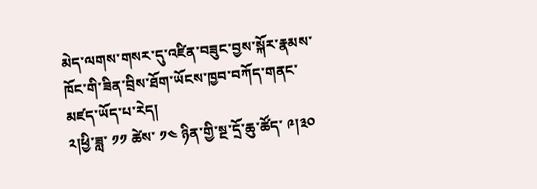མེད་ལགས་གསར་དུ་འཛིན་བཟུང་བྱས་སྐོར་རྣམས་ཁོང་གི་ཟིན་བྲིས་ཐོག་ཡོངས་ཁྱབ་བཀོད་གནང་མཛད་ཡོད་པ་རེད།
༢།ཕྱི་ཟླ་ ༡༡ ཚེས་ ༡༤ ཉིན་གྱི་སྔ་དྲོ་ཆུ་ཚོད་ ༩།༣༠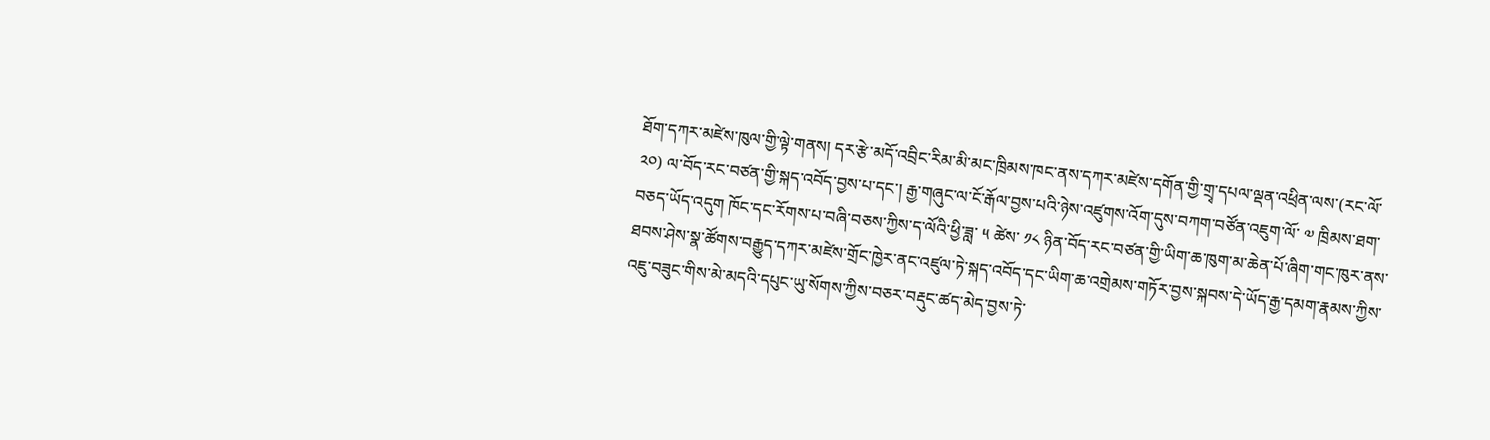ཐོག་དཀར་མཛེས་ཁུལ་གྱི་ལྟེ་གནས། དར་རྩེ་མདོ་འབྲིང་རིམ་མི་མང་ཁྲིམས་ཁང་ནས་དཀར་མཛེས་དགོན་གྱི་གྲྭ་དཔལ་ལྡན་འཕྲིན་ལས་(རང་ལོ་ ༢༠) ལ་བོད་རང་བཙན་གྱི་སྐད་འབོད་བྱས་པ་དང་། རྒྱ་གཞུང་ལ་ངོ་རྒོལ་བྱས་པའི་ཉེས་འཛུགས་འོག་དུས་བཀག་བཙོན་འཇུག་ལོ་ ༧ ཁྲིམས་ཐག་བཅད་ཡོད་འདུག ཁོང་དང་རོགས་པ་བཞི་བཅས་ཀྱིས་ད་ལོའི་ཕྱི་ཟླ་ ༥ ཚེས་ ༡༨ ཉིན་བོད་རང་བཙན་གྱི་ཡིག་ཆ་ཁུག་མ་ཆེན་པོ་ཞིག་གང་ཁུར་ནས་ཐབས་ཤེས་སྣ་ཚོགས་བརྒྱུད་དཀར་མཛེས་གྲོང་ཁྱེར་ནང་འཛུལ་ཏེ་སྐད་འབོད་དང་ཡིག་ཆ་འགྲེམས་གཏོར་བྱས་སྐབས་དེ་ཡོད་རྒྱ་དམག་རྣམས་ཀྱིས་འཇུ་བཟུང་གིས་མེ་མདའི་དཔུང་ཡུ་སོགས་ཀྱིས་བཅར་བརྡུང་ཚད་མེད་བྱས་ཏེ་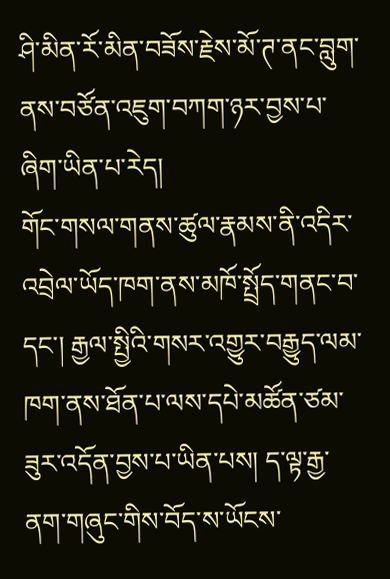ཤི་མིན་རོ་མིན་བཟོས་རྗེས་མོ་ཊ་ནང་བླུག་ནས་བཙོན་འཇུག་བཀག་ཉར་བྱས་པ་ཞིག་ཡིན་པ་རེད།
གོང་གསལ་གནས་ཚུལ་རྣམས་ནི་འདིར་འབྲེལ་ཡོད་ཁག་ནས་མཁོ་སྤྲོད་གནང་བ་དང་། རྒྱལ་སྤྱིའི་གསར་འགྱུར་བརྒྱུད་ལམ་ཁག་ནས་ཐོན་པ་ལས་དཔེ་མཚོན་ཙམ་ཟུར་འདོན་བྱས་པ་ཡིན་པས། ད་ལྟ་རྒྱ་ནག་གཞུང་གིས་བོད་ས་ཡོངས་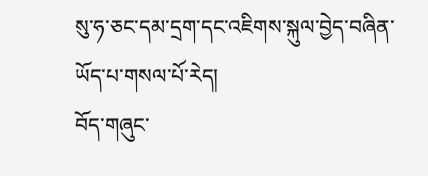སུ་ཧ་ཅང་དམ་དྲག་དང་འཇིགས་སྐུལ་བྱེད་བཞིན་ཡོད་པ་གསལ་པོ་རེད།
བོད་གཞུང་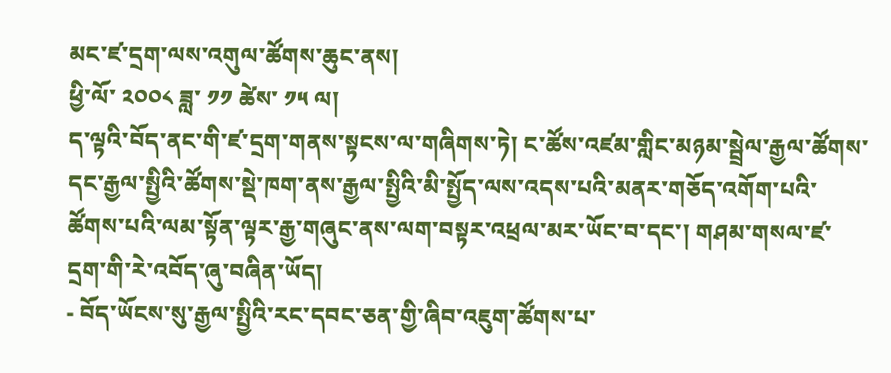མང་ཛ་དྲག་ལས་འགུལ་ཚོགས་ཆུང་ནས།
ཕྱི་ལོ་ ༢༠༠༨ ཟླ་ ༡༡ ཚེས་ ༡༥ ལ།
ད་ལྟའི་བོད་ནང་གི་ཛ་དྲག་གནས་སྟངས་ལ་གཞིགས་ཏེ། ང་ཚོས་འཛམ་གླིང་མཉམ་སྦྲེལ་རྒྱལ་ཚོགས་དང་རྒྱལ་སྤྱིའི་ཚོགས་སྡེ་ཁག་ནས་རྒྱལ་སྤྱིའི་མི་སྤྱོད་ལས་འདས་པའི་མནར་གཅོད་འགོག་པའི་ཚོགས་པའི་ལམ་སྟོན་ལྟར་རྒྱ་གཞུང་ནས་ལག་བསྟར་འཕྲལ་མར་ཡོང་བ་དང་། གཤམ་གསལ་ཛ་དྲག་གི་རེ་འབོད་ཞུ་བཞིན་ཡོད།
- བོད་ཡོངས་སུ་རྒྱལ་སྤྱིའི་རང་དབང་ཅན་གྱི་ཞིབ་འཇུག་ཚོགས་པ་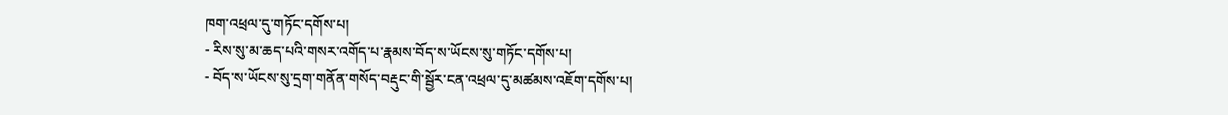ཁག་འཕྲལ་དུ་གཏོང་དགོས་པ།
- རིས་སུ་མ་ཆད་པའི་གསར་འགོད་པ་རྣམས་བོད་ས་ཡོངས་སུ་གཏོང་དགོས་པ།
- བོད་ས་ཡོངས་སུ་དྲག་གནོན་གསོད་བརྡུང་གི་སྦྱོར་ངན་འཕྲལ་དུ་མཚམས་འཇོག་དགོས་པ།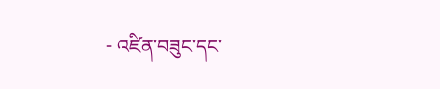- འཛིན་བཟུང་དང་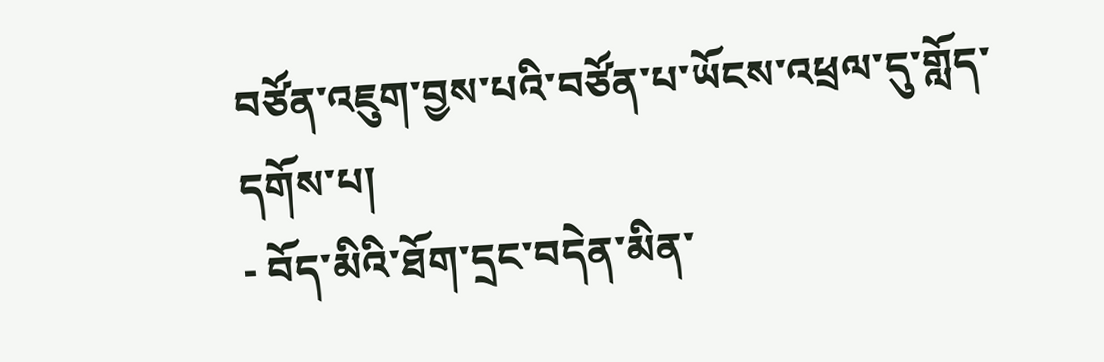བཙོན་འཇུག་བྱས་པའི་བཙོན་པ་ཡོངས་འཕྲལ་དུ་གློད་དགོས་པ།
- བོད་མིའི་ཐོག་དྲང་བདེན་མིན་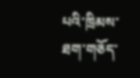པའི་ཁྲིམས་ཐག་གཅོད་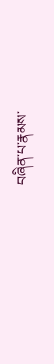བཞིན་པ་རྣམས་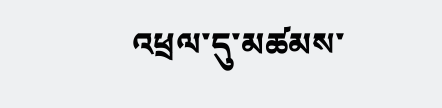འཕྲལ་དུ་མཚམས་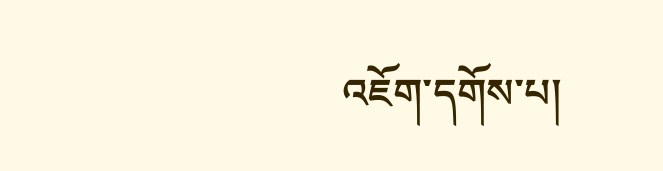འཇོག་དགོས་པ།